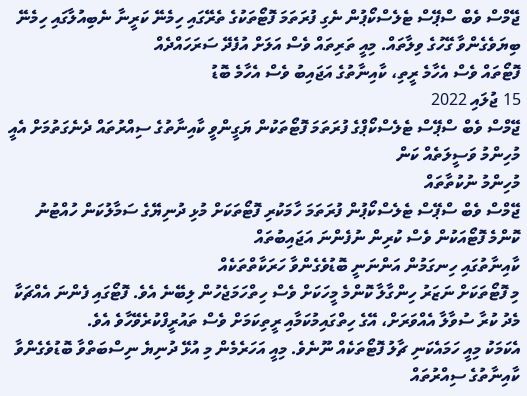ޖޭމްސް ވެބް ސްޕޭސް ޓެލެސްކޯޕުން ނެގި ފުރަތަމަ ފޮޓޯތަކުގެ ތެރޭގައި ހިމެނޭ ކަރީނާ ނެބިއުލާގައި ހިމެނޭ ބިޔަވެގެންވާ ގޭހުގެ ވިލާތައް. މިއީ ތަރިތައް ވެސް އަލަށް އުފެދޭ ސަރަހައްދެއް
ފޮޓޯތައް ވެސް އެހާމެ ރީތި، ކާއިނާތުގެ އަޖައިބު ވެސް އެހާމެ ބޮޑު
15 ޖުލައި 2022
ޖޭމްސް ވެބް ސްޕޭސް ޓެލެސްކޯޕްގެ ފުރަތަމަ ފޮޓޯތަކުން ޔަގީންވީ ކާއިނާތުގެ ސިއްރުތައް ދެނެގަތުމަށް އެއީ މުހިންމު ވަސީލަތެއް ކަން
މުހިންމު ނުކުތާތައް
ޖޭމްސް ވެބް ސްޕޭސް ޓެލެސްކޯޕުން ފުރަތަމަ ހާމަކުރި ފޮޓޯތަކަށް މުޅި ދުނިޔޭގެ ސަމާލުކަން ހުއްޓުނު
ކޮންމެ ފޮޓޯއަކުން ވެސް ކުރިން ނުފެންނަ އަޖައިބުތައް
ކާއިނާތުގައި ހިނގަމުން އަންނަނީ ބޮޑުވެގެންވާ ހަރަކާތްތަކެއް
މި ފޮޓޯތަކަށް ނަޒަރު ހިންގާލާ ކޮންމެ މީހަކަށް ވެސް ހިތްހަމަޖެހުން ލިބޭނެ އެވެ. ފޮޓޯގައި ފެންނަ އެއްޗަކާ މެދު ކުރާ ސުވާލާ އެއްވަރަށް، އޭގެ ހިތްގައިމުކަމާއި ރީތިކަމަށް ވެސް ތައުރީފްކުރެވޭހާވެ އެވެ.
އެކަމަކު މިއީ ހަމައެކަނި ޗާލު ފޮޓޯތަކެއް ނޫނެވެ. މިއީ އަހަރެމެން މި އުޅޭ ދުނިޔެ ނިސްބަތްވާ ބޮޑުވެގެންވާ ކާއިނާތުގެ ސިއްރުތައް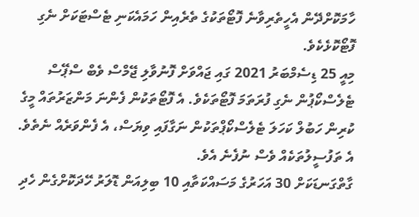ހާމަކޮށްދޭން އެހީތެރިވާނެ ފޮޓޯތަކުގެ ތެރެއިން ހަމައެކަނި ޓެސްޓަކަށް ނެގި ފޮޓޯކޮޅެކެވެ.
މިއީ 25 ޑިސެމްބަރު 2021 ގައި ޖައްވަށް ފޮނުވާލި ޖޭމްސް ވެބް ސްޕޭސް ޓެލެސްކޯޕުން ނެގި ފުރަތަމަ ފޮޓޯތަކެވެ. އެ ފޮޓޯތަކުން ފެންނަ މަންޒަރުތައް މީގެ ކުރިން ހަބުލް ކަހަލަ ޓެލެސްކޯޕްތަކުން ނަގާފައި ވިޔަސް، އެ ފެންވަރެއް ނެތެވެ. އެ ތަފުސީލުތަކެއް ވެސް ނުފެނެ އެވެ.
ގާތްގަނޑަކަށް 30 އަހަރުގެ މަސައްކަތާއި 10 ބިލިއަން ޑޮލަރު ހޭދަކޮށްގެން ހެދި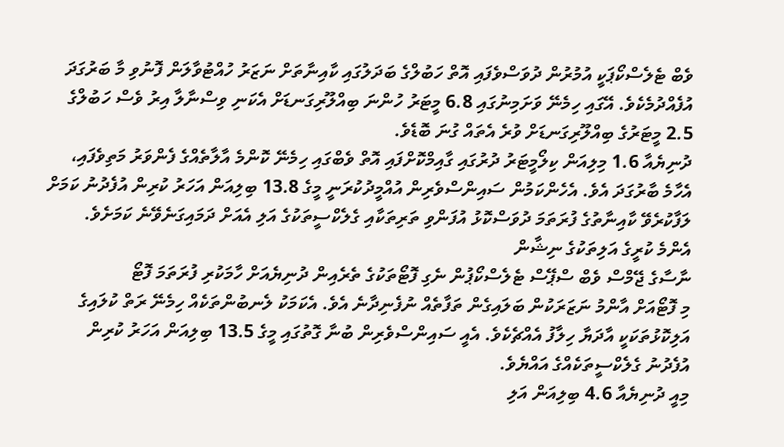ވެބް ޓެލެސްކޯޕަކީ އުމުރުން ދުވަސްވެފައި އޮތް ހަބުލްގެ ބަދަލުގައި ކާއިނާތަށް ނަޒަރު ހުއްޓުވާލަން ފޮނުވި މާ ބަރުގަދަ އުފެއްދުމެކެވެ. އޭގައި ހިމެނޭ ވަށަމިނުގައި 6.8 މީޓަރު ހުންނަ ބިއްލޫރިގަނޑަށް އެކަނި ވިސްނާލާ އިރު ވެސް ހަބުލްގެ 2.5 މީޓަރުގެ ބިއްލޫރިގަނޑަށް ވުރެ އެތައް ގުނަ ބޮޑެވެ.
ދުނިޔެއާ 1.6 މިލިއަން ކިލޯމީޓަރު ދުރުގައި ގާއިމްކޮށްފައި އޮތް ވެބްގައި ހިމެނޭ ކޮންމެ އާލާތެއްގެ ފެންވަރު މަތިވެފައި، އެހާމެ ބާރުގަދަ އެވެ. އެހެންކަމުން ސައިންސްވެރިން އުއްމީދުކުރަނީ މީގެ 13.8 ބިލިއަން އަހަރު ކުރިން އުފެދުނު ކަމަށް ލަފާކުރެވޭ ކާއިނާތުގެ ފުރަތަމަ ދުވަސްކޮޅު އުފަންވި ތަރިތަކާއި ގެލެކްސީތަކުގެ އަލި އެއަށް ދަމައިގަނެވޭނެ ކަމަށެވެ.
އެންމެ ކުރީގެ އަލިތަކުގެ ނިޝާން
ނާސާގެ ޖޭމްސް ވެބް ސްޕޭސް ޓެލެސްކޯޕުން ނެގި ފޮޓޯތަކުގެ ތެރެއިން ދުނިޔެއަށް ހާމަކުރި ފުރަތަމަ ފޮޓޯ
މި ފޮޓޯއަށް އާންމު ނަޒަރަކުން ބަލައިގެން ތަފާތެއް ނުފެނިދާނެ އެވެ. އެކަމަކު ލެނބުންތަކެއް ހިމެނޭ ރަތް ކުލައިގެ އަލިކޮޅުތަކަކީ އާދަޔާ ހިލާފު އެއްޗެކެވެ. އެއީ ސައިންސްވެރިން ބުނާ ގޮތުގައި މީގެ 13.5 ބިލިއަން އަހަރު ކުރިން އުފެދުނު ގެލެކްސީތަކެއްގެ އައްޔެވެ.
މިއީ ދުނިޔެއާ 4.6 ބިލިއަން އަލި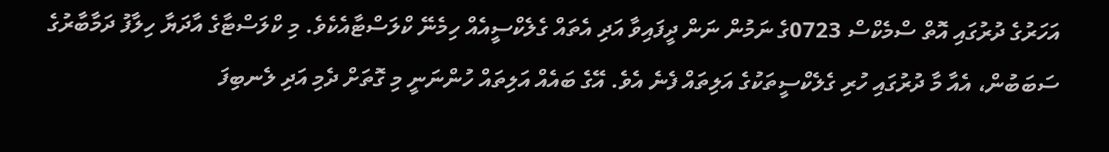އަހަރުގެ ދުރުގައި އޮތް ސްމެކްސް 0723ގެ ނަމުން ނަން ދީފައިވާ އަދި އެތައް ގެލެކްސީއެއް ހިމެނޭ ކްލަސްޓާއެކެވެ. މި ކްލަސްޓާގެ އާދަޔާ ހިލާފު ދަމާބާރުގެ ސަބަބުން، އެއާ މާ ދުރުގައި ހުރި ގެލެކްސީތަކުގެ އަލިތައް ފެނެ އެވެ. އޭގެ ބައެއް އަލިތައް ހުންނަނީ މި ގޮތަށް ދެމި އަދި ލެނބިފަ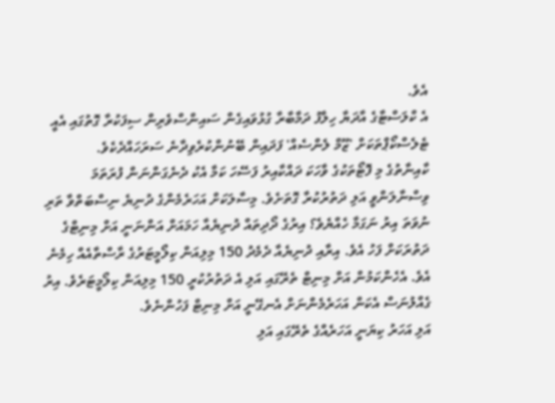އެވެ.
އެ ކްލަސްޓާގެ އާދަޔާ ހިލާފު ދަމާބާރާ ގުޅުވައިގެން ސައިންސްވެރިން ސިފަކުރާ ގޮތުގައި އެއީ ޓެލެސްކޯޕްތަކަށް 'ޒޫމް ލެންސެއް' ފަދައިން ބޭނުންކުރެވިދާނެ ސަރަހައްދެކެވެ.
ކާއިނާތުގެ މި ފޮޓޯތަކުގެ ވާހަކަ ދައްކާއިރު ފަސޭހަ ކަމާ އެކު ދެނެގަންނަން ފުރަތަމަ ވިސްނާލަންވީ އަލި ދަތުރުކުރާ ގޮތަށެވެ. މިސާލަކަށް އަހަރެމެންގެ ދުނިޔެ ނިސްބަތްވާ ތަރި ނުވަތަ އިރު ނަގަމާ ހެއްޔެވެ؟ އިރުގެ ދޯދިތައް ދުނިޔެއާ ހަމައަށް އަންނަނީ އަށް މިނިޓްގެ ދަތުރަކަށް ފަހު އެވެ. އިރާއި ދުނިޔެއާ ދެމެދު 150 މިލިއަން ކިލޯމީޓަރުގެ ރާސްތާއެއް ހިމެނެ އެވެ. އެހެންކަމުން އަށް މިނިޓް ތެރޭގައި އަލި އެ ދަތުރުކުރީ 150 މިލިއަން ކިލޯމީޓަރެވެ. އިރު ގެއްލުނަސް އެކަން އަހަރެމެންނަށް އެނގޭނީ އަށް މިނިޓް ފަހުންނެވެ.
އަލި އަހަރު ކިޔަނީ އަހަރެއްގެ ތެރޭގައި އަލި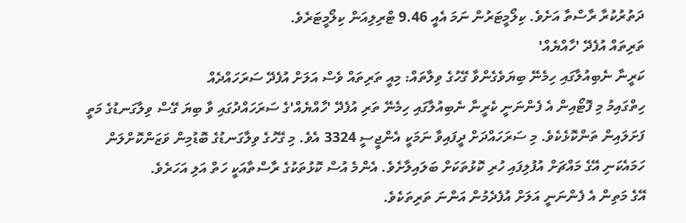ދަތުރުކުރާ ރާސްތާ އަށެވެ. ކިލޯމީޓަރުން ނަމަ އެއީ 9.46 ޓްރިލިއަން ކިލޯމީޓަރެވެ.
ތަރިތައް އުފެދޭ 'ހާއްޔެއް'
ކަރީނާ ނެބިއުލާގައި ހިމެނޭ ބިޔަވެގެންވާ ގޭހުގެ ވިލާތައް: މިއީ ތަރިތައް ވެސް އަލަށް އުފެދޭ ސަރަހައްދެއް
ހިތްގައިމު މި ފޮޓޯއިން އެ ފެންނަނީ ކެރީނާ ނެބިއުލާގައި ހިމެނޭ ތަރި އުފެދޭ 'ހާއްޔެއް'ގެ ސަރަހައްދުގައި ވާ ބިޔަ ގޭސް ވިލާގަނޑުގެ މަތީ ފަށަލައިން ތަންކޮޅެކެވެ. މި ސަރަހައްދަށް ދީފައިވާ ނަމަކީ އެންޖީސީ 3324 އެވެ. މި ގޭހުގެ ވިލާގަނޑުގެ ބޮޑުމިން ވަޒަންކޮށްލަން ހަމައެކަނި އޭގެ މައްޗަށް އުފުލިފައި ހުރި ކޮޅުތަކަށް ބަލައިލާށެވެ. އެންމެ އުސް ކޮޅުތަކުގެ ރާސްތާއަކީ ހަތް އަލި އަހަރެވެ.
އޭގެ މަތިން އެ ފެންނަނީ އަލަށް އުފެދެމުން އަންނަ ތަރިތަކެވެ.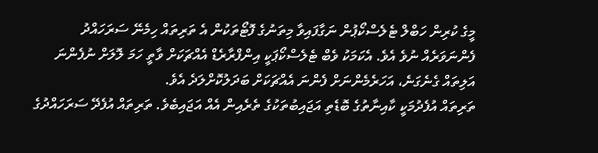މީގެ ކުރިން ހަބްލް ޓެލެސްކޯޕުން ނަގާފައިވާ މިތަނުގެ ފޮޓޯތަކުން އެ ތަރިތައް ހިމެނޭ ސަރަހައްދު ފެންނަވަރެއް ނުވެ އެވެ. އެކަމަކު ވެބް ޓެލެސްކޯޕަކީ އިންފްރާރެޑް އެއްޗަކަށް ވާތީ ހަމަ ލޮލަށް ނުފެންނަ އަލިތައް ގެނެގަނެ، އަހަރެމެންނަށް ފެންނަ އެއްޗަކަށް ބަދަލުކޮށްލަދެ އެވެ.
ތަރިތައް އުފެދުމަކީ ކާއިނާތުގެ ބޮޑެތި އަޖައިބުތަކުގެ ތެރެއިން އެއް އަޖައިބެވެ. ތަރިތައް އުފެދޭ ސަރަހައްދުގެ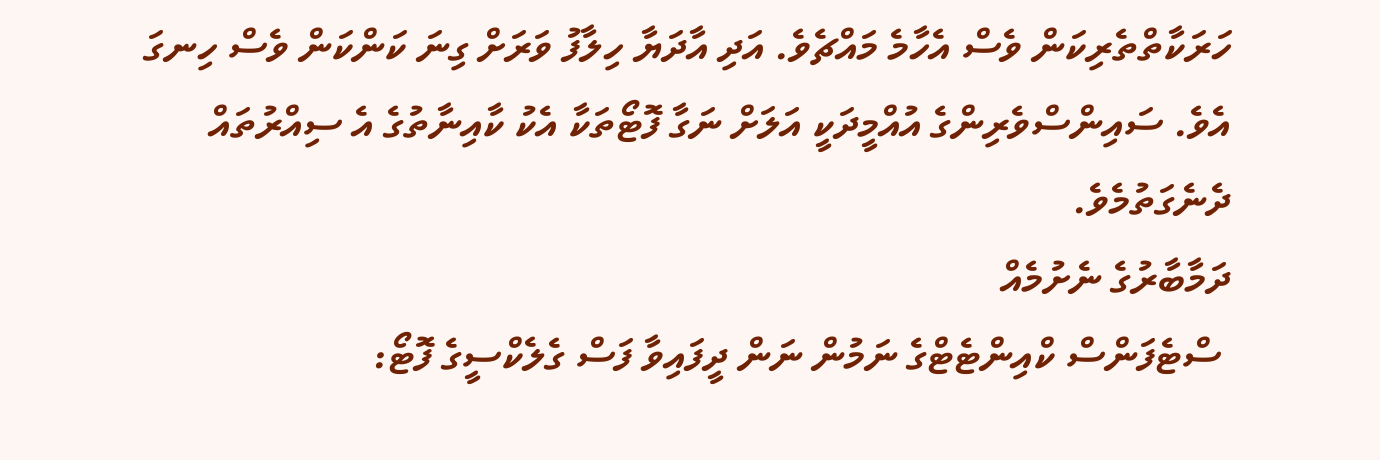ހަރަކާތްތެރިކަން ވެސް އެހާމެ މައްޗެވެ. އަދި އާދަޔާ ހިލާފު ވަރަށް ގިނަ ކަންކަން ވެސް ހިނގަ އެވެ. ސައިންސްވެރިންގެ އުއްމީދަކީ އަލަށް ނަގާ ފޮޓޯތަކާ އެކު ކާއިނާތުގެ އެ ސިއްރުތައް ދެނެގަތުމެވެ.
ދަމާބާރުގެ ނެށުމެއް
 ސްޓެފަންސް ކްއިންޓެޓްގެ ނަމުން ނަން ދީފައިވާ ފަސް ގެލެކްސީގެ ފޮޓޯ: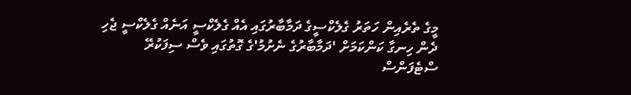މީގެ ތެރެއިން ހަތަރު ގެލެކްސީގެ ދަމާބާރުގައި އެއް ގެލެކްސީ އަނެއް ގެލެކްސީ ޖެހި ދެން ހިނގާ ކަންކަމަށް 'ދަމާބާރުގެ ނެށުމު'ގެ ގޮތުގައި ވެސް ސިފަކުރޭ
ސްޓެފަންސް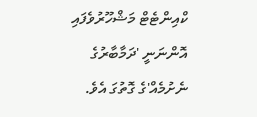ކްއިންޓެޓް މަޝްހޫރުވެފައި އޮންނަނީ 'ދަމާބާރުގެ ނެށުމެއް'ގެ ގޮތުގަ އެވެ.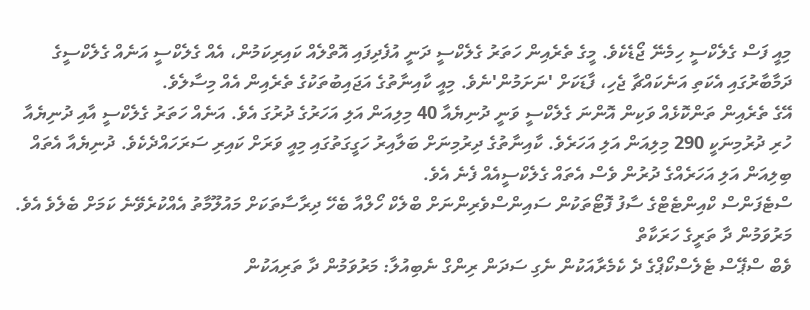މިއީ ފަސް ގެލެކްސީ ހިމެނޭ ޖޯޑެކެވެ. މީގެ ތެރެއިން ހަތަރު ގެލެކްސީ ދަނީ އުފެދިފައި އޮތްލެއް ކައިރިކަމުން، އެއް ގެލެކްސީ އަނެއް ގެލެކްސީގެ ދަމާބާރުގައި އެކަތި އަނެކައްޗާ ޖެހި، ފާޑަކަށް 'ނަށަމުން'ނެވެ. މިއީ ކާއިނާތުގެ އަޖައިބުތަކުގެ ތެރެއިން އެއް މިސާލެވެ.
އޭގެ ތެރެއިން ތަންކޮޅެއް ވަކިން އޮންނަ ގެލެކްސީ ވަނީ ދުނިޔެއާ 40 މިލިއަން އަލި އަހަރުގެ ދުރުގަ އެވެ. އަނެއް ހަތަރު ގެލެކްސީ އާއި ދުނިޔެއާ ހުރި ދުރުމިނަކީ 290 މިލިއަން އަލި އަހަރެވެ. ކާއިނާތުގެ ދިރުމިނަށް ބަލާއިރު ހަގީގަތުގައި މިއީ ވަރަށް ކައިރި ސަރަހައްދެކެވެ. ދުނިޔެއާ އެތައް ބިލިއަން އަލި އަހަރެއްގެ ދުރުން ވެސް އެތައް ގެލެކްސީއެއް ފެނެ އެވެ.
ސްޓެފަންސް ކްއިންޓެޓްގެ ސާފު ފޮޓޯތަކުން ސައިންސްވެރިންނަށް ބްލެކް ހޯލްއާ ބެހޭ ދިރާސާތަކަށް މައުލޫމާތު އެއްކުރެވޭނެ ކަމަށް ބެލެވެ އެވެ.
މަރުވަމުން ދާ ތަރީގެ ހަރަކާތް
ވެބް ސްޕޭސް ޓެލެސްކޯޕްގެ ދެ ކެމެރާއަކުން ނެގި ސަދަން ރިންގް ނެބިއުލާ: މަރުވަމުން ދާ ތަރިއަކުން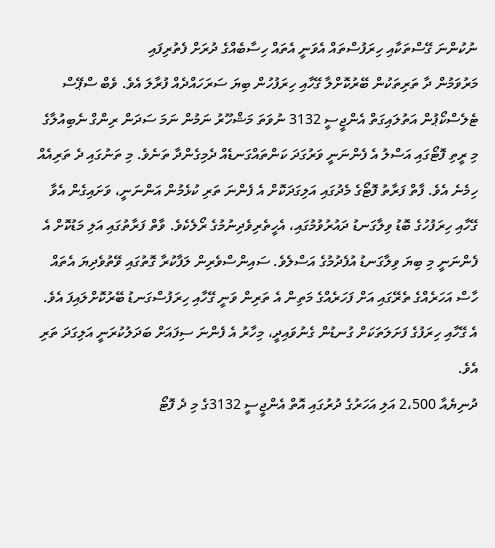ނުކުންނަ ގޭސްތަކާއި ހިރަފުސްތައް އެވަނީ އެތައް ހިސާބެއްގެ ދުރަށް ފެތުރިފައި
މަރުވަމުން ދާ ތަރިތަކުން ބޭރުކޮށްލާ ގޭހާއި ހިރަފުހުން ބިޔަ ސަރަހައްދެއް ފުރާލަ އެވެ. ވެބް ސްޕޭސް ޓެލެސްކޯޕުން އަތުލައިގަތް އެންޖީސީ 3132 ނުވަތަ މަޝްހޫރު ނަމުން ނަމަ ސަދަން ރިންގް ނެބިއުލާގެ މި ރީތި ފޮޓޯގައި އަސްލު އެ ފެންނަނީ ވަރުގަދަ ކަންތައްގަނޑެއް ދެމިގެންދާ ތަނެވެ. މި ތަނުގައި ދެ ތަރިއެއް ހިމެނެ އެވެ. ފާތް ފަރާތު ފޮޓޯގެ މެދުގައި އަލިގަދަކޮށް އެ ފެންނަ ތަރި ކުޅެމުން އަންނަނީ، ވަށައިގެން އެވާ ގޭހާއި ހިރަފުހުގެ ބޮޑު ވިލާގަނޑު ދައުރުވުމުގައި، އެހީތެރިވެދިނުމުގެ ރޯލެކެވެ. ވާތް ފަރާތުގައި އަލި މަޑުކޮށް އެ ފެންނަނީ މި ބިޔަ ވިލާގަނޑު އުފެދުމުގެ އަސްލެވެ. ސައިންސްވެރިން ލަފާކުރާ ގޮތުގައި ވޭތުވެދިޔަ އެތައް ހާސް އަހަރެއްގެ ތެރޭގައި އަށް ފަހަރެއްގެ މަތިން އެ ތަރިން ވަނީ ގޭހާއި ހިރަފުސްގަނޑު ބޭރުކޮށްލައިފަ އެވެ. އެ ގޭހާއި ހިރަފުގެ ފަށަލަތަކަށް ގުނޑުން ގެނުވައިދީ، މިހާރު އެ ފެންނަ ސިފައަށް ބަދަލުކުރަނީ އަލިގަދަ ތަރި އެވެ.
ދުނިޔެއާ 2،500 އަލި އަހަރުގެ ދުރުގައި އޮތް އެންޖީސީ 3132ގެ މި ދެ ފޮޓޯ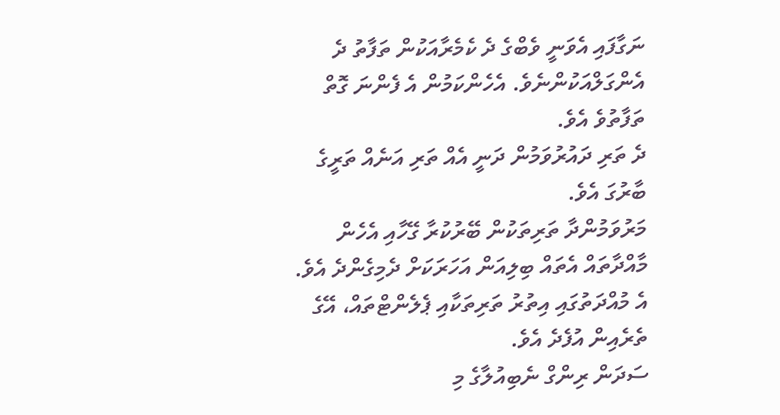ނަގާފައި އެވަނީ ވެބްގެ ދެ ކެމެރާއަކުން ތަފާތު ދެ އެންގަލްއަކުންނެވެ. އެހެންކަމުން އެ ފެންނަ ގޮތް ތަފާތުވެ އެވެ.
ދެ ތަރި ދައުރުވަމުން ދަނީ އެއް ތަރި އަނެއް ތަރީގެ ބާރުގަ އެވެ.
މަރުވަމުންދާ ތަރިތަކުން ބޭރުކުރާ ގޭހާއި އެހެން މާއްދާތައް އެތައް ބިލިއަން އަހަރަކަށް ދެމިގެންދެ އެވެ. އެ މުއްދަތުގައި އިތުރު ތަރިތަކާއި ޕެލެންޓްތައް، އޭގެ ތެރެއިން އުފެދެ އެވެ.
ސަދަން ރިންގް ނެބިއުލާގެ މި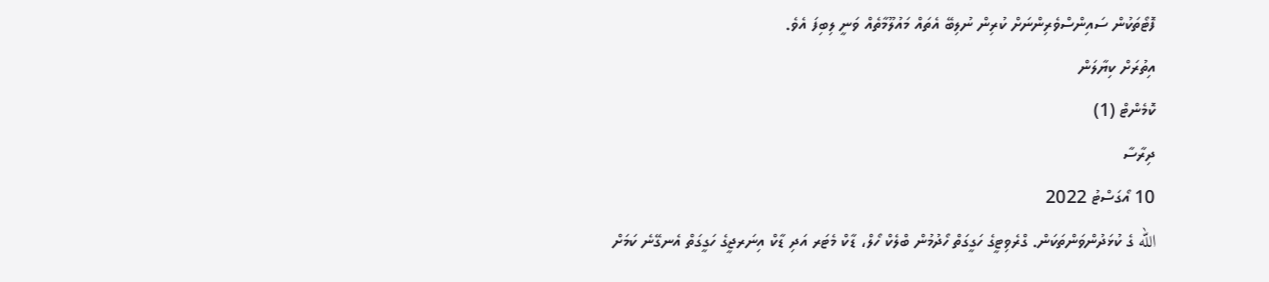ފޮޓޯތަކުން ސައިންސްވެރިންނަށް ކުރިން ނުލިބޭ އެތައް މައުލޫމާތެއް ވަނީ ލިބިފަ އެވެ.
އިތުރަށް ކިޔާލަން
ކޮމެންޓް (1)
ދިރާސާ
10 އޯގަސްޓު 2022
الله ގެ ކުޅަދުންވަންތަކަން. ގްރެވިޓީގެ ހަގީގަތް ހޯދުމުން ބްލެކް ހޯލް، ޑާކް މެޓަރ އަދި ޑާކް އިނަރޖީގެ ހަގީގަތް އެނގޭނެ ކަމަށް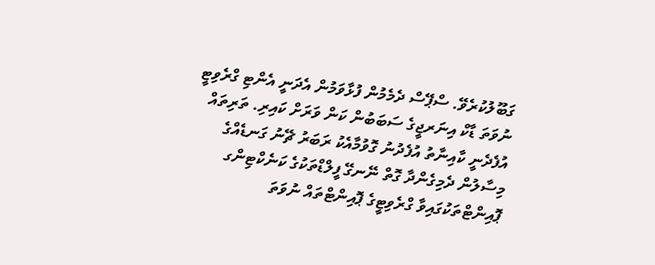ގަބޫލުކުރެވޭ. ސްޕޭސް ދެމެމުން ފުޅާވަމުން އެދަނީ އެންޓި ގްރެވިޓީ ނުވަތަ ޑާކް އިނަރޖީގެ ސަބަބުން ކަން ވަރަށް ކައިރި. ތަރިތައް އުފެދެނީ ކާއިނާތު އުފެދުނު ގޮވުމާއެކު ރަބަރު ޗޭނު ގަނޑެއްގެ މިސާލުން ދެމިގެންދާ ގޮތް ނޭނގޭ ފީލްޑްތަކުގެ ކަނެކްޓިންގ ޕޮއިންޓްތަކުގައިވާ ގްރެވިޓީގެ ޕޮއިންޓްތައް ނުވަތަ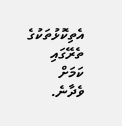އެތިކޮޅުތަކުގެ ތެރޭގައި ކަމަށް ވެދާނެ.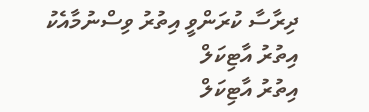ދިރާސާ ކުރަންވީ އިތުރު ވިސްނުމާއެކު
އިތުރު އާޓިކަލް
އިތުރު އާޓިކަލް